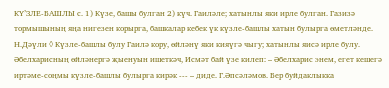КҮ’ЗЛЕ-БАШЛЫ с. 1) Күзе, башы булган 2) күч. Гаиләле; хатынлы яки ирле булган. Газизә тормышының яңа нигезен корырга, башкалар кебек үк күзле-башлы хатын булырга өметләнде. Н.Дәүли ◊ Күзле-башлы булу Гаилә кору, өйләнү яки кияүгә чыгу; хатынлы яисә ирле булу. Әбелхарисның өйләнергә җыенуын ишеткәч, Исмәт бай үзе килеп: – Әбелхарис энем, егет кешегә иртәме-соңмы күзле-башлы булырга кирәк --- – диде. Г.Әпсәләмов. Бер буйдаклыкка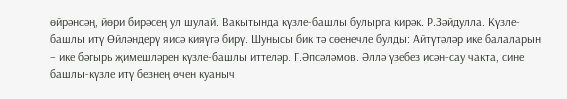өйрәнсәң, йөри бирәсең ул шулай. Вакытында күзле-башлы булырга кирәк. Р.Зәйдулла. Күзле-башлы итү Өйләндерү яисә кияүгә бирү. Шунысы бик тә сөенечле булды: Айтүтәләр ике балаларын – ике бәгырь җимешләрен күзле-башлы иттеләр. Г.Әпсәләмов. Әллә үзебез исән-сау чакта, сине башлы-күзле итү безнең өчен куаныч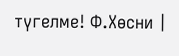түгелме! Ф.Хөсни |